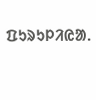ᱯᱩᱨᱩᱞᱤᱭᱟᱹ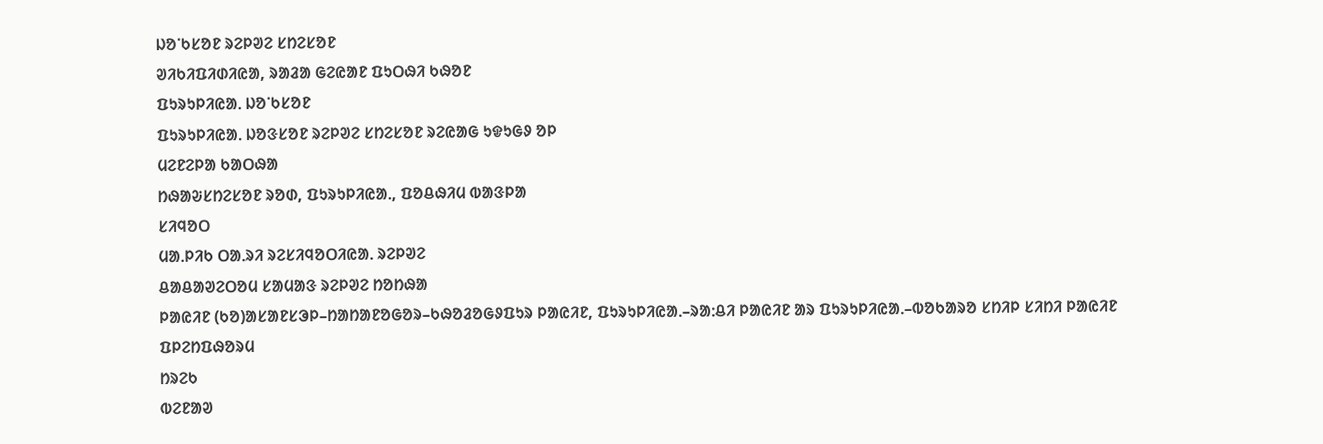ᱡᱚᱸᱠᱥᱚᱱ ᱨᱮᱞᱣᱮ ᱥᱴᱮᱥᱚᱱ
ᱣᱤᱠᱤᱯᱤᱰᱤᱭᱟ, ᱨᱟᱲᱟ ᱜᱮᱭᱟᱱ ᱯᱩᱛᱷᱤ ᱠᱷᱚᱱ
ᱯᱩᱨᱩᱞᱤᱭᱟᱹ ᱡᱚᱸᱠᱥᱚᱱ
ᱯᱩᱨᱩᱞᱤᱭᱟᱹ ᱡᱚᱝᱥᱚᱱ ᱨᱮᱞᱣᱮ ᱥᱴᱮᱥᱚᱱ ᱨᱮᱭᱟᱜ ᱩᱫᱩᱜᱽ ᱚᱞ
ᱢᱮᱱᱮᱞᱟ ᱠᱟᱛᱷᱟ
ᱴᱷᱟᱶᱥᱴᱮᱥᱚᱱ ᱨᱚᱰ, ᱯᱩᱨᱩᱞᱤᱭᱟᱹ, ᱯᱚᱪᱷᱤᱢ ᱵᱟᱝᱞᱟ
ᱥᱤᱧᱚᱛ
ᱢᱟᱹᱞᱤᱠ ᱛᱟᱹᱨᱤ ᱨᱮᱥᱤᱧᱚᱛᱤᱭᱟᱹ ᱨᱮᱞᱣᱮ
ᱪᱟᱪᱟᱣᱮᱛᱚᱢ ᱥᱟᱢᱟᱝ ᱨᱮᱞᱣᱮ ᱴᱚᱴᱷᱟ
ᱞᱟᱭᱤᱱ (ᱠᱚ)ᱟᱥᱟᱱᱥᱳᱞ–ᱴᱟᱴᱟᱱᱚᱜᱚᱨ–ᱠᱷᱚᱲᱚᱜᱽᱯᱩᱨ ᱞᱟᱭᱤᱱ, ᱯᱩᱨᱩᱞᱤᱭᱟᱹ–ᱨᱟᱺᱪᱤ ᱞᱟᱭᱤᱱ ᱟᱨ ᱯᱩᱨᱩᱞᱤᱭᱟᱹ–ᱵᱚᱠᱟᱨᱚ ᱥᱴᱤᱞ ᱥᱤᱴᱤ ᱞᱟᱭᱤᱱ
ᱯᱞᱮᱴᱯᱷᱚᱨᱢ
ᱴᱨᱮᱠ
ᱵᱮᱱᱟᱣ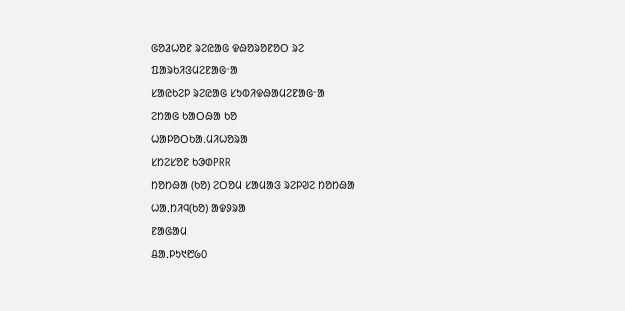ᱜᱚᱲᱦᱚᱱ ᱨᱮᱭᱟᱜ ᱫᱷᱚᱨᱚᱱᱚᱛ ᱨᱮ
ᱯᱟᱨᱠᱤᱝᱢᱮᱱᱟᱜᱼᱟ
ᱥᱟᱭᱠᱮᱞ ᱨᱮᱭᱟᱜ ᱥᱩᱵᱤᱫᱷᱟᱢᱮᱱᱟᱜᱼᱟ
ᱮᱴᱟᱜ ᱠᱟᱛᱷᱟ ᱠᱚ
ᱦᱟᱞᱚᱛᱠᱟᱹᱢᱤᱦᱚᱨᱟ
ᱥᱴᱮᱥᱚᱱ ᱠᱳᱰPRR
ᱴᱚᱴᱷᱟ (ᱠᱚ) ᱮᱛᱚᱢ ᱥᱟᱢᱟᱝ ᱨᱮᱞᱣᱮ ᱴᱚᱴᱷᱟ
ᱦᱟᱹᱴᱤᱧ(ᱠᱚ) ᱟᱫᱽᱨᱟ
ᱱᱟᱜᱟᱢ
ᱪᱟᱹᱞᱩ᱑᱘᱙᱐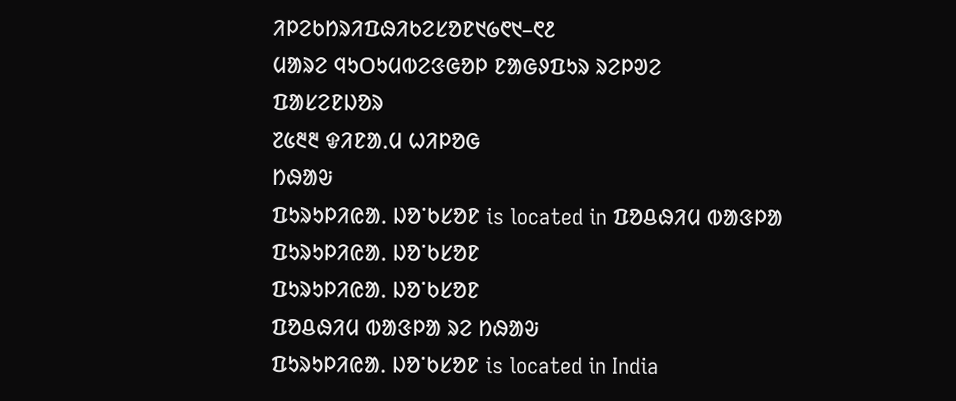ᱤᱞᱮᱠᱴᱨᱤᱯᱷᱤᱠᱮᱥᱚᱱ᱑᱙᱖᱑–᱖᱒
ᱢᱟᱨᱮ ᱧᱩᱛᱩᱢᱵᱮᱝᱜᱚᱞ ᱱᱟᱜᱽᱯᱩᱨ ᱨᱮᱞᱣᱮ
ᱯᱟᱥᱮᱱᱡᱚᱨ
᱗᱕᱓᱓ ᱫᱤᱱᱟᱹᱢ ᱦᱤᱞᱚᱜ
ᱴᱷᱟᱶ
ᱯᱩᱨᱩᱞᱤᱭᱟᱹ ᱡᱚᱸᱠᱥᱚᱱ is located in ᱯᱚᱪᱷᱤᱢ ᱵᱟᱝᱞᱟ
ᱯᱩᱨᱩᱞᱤᱭᱟᱹ ᱡᱚᱸᱠᱥᱚᱱ
ᱯᱩᱨᱩᱞᱤᱭᱟᱹ ᱡᱚᱸᱠᱥᱚᱱ
ᱯᱚᱪᱷᱤᱢ ᱵᱟᱝᱞᱟ ᱨᱮ ᱴᱷᱟᱶ
ᱯᱩᱨᱩᱞᱤᱭᱟᱹ ᱡᱚᱸᱠᱥᱚᱱ is located in India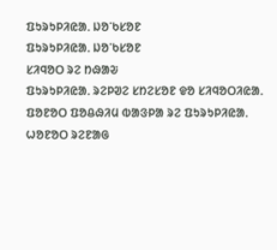ᱯᱩᱨᱩᱞᱤᱭᱟᱹ ᱡᱚᱸᱠᱥᱚᱱ
ᱯᱩᱨᱩᱞᱤᱭᱟᱹ ᱡᱚᱸᱠᱥᱚᱱ
ᱥᱤᱧᱚᱛ ᱨᱮ ᱴᱷᱟᱶ
ᱯᱩᱨᱩᱞᱤᱭᱟᱹ ᱨᱮᱞᱣᱮ ᱥᱴᱮᱥᱚᱱ ᱫᱚ ᱥᱤᱧᱚᱛᱤᱭᱟᱹ ᱯᱚᱱᱚᱛ ᱯᱚᱪᱷᱤᱢ ᱵᱟᱝᱞᱟ ᱨᱮ ᱯᱩᱨᱩᱞᱤᱭᱟᱹ ᱦᱚᱱᱚᱛ ᱨᱮᱱᱟᱜ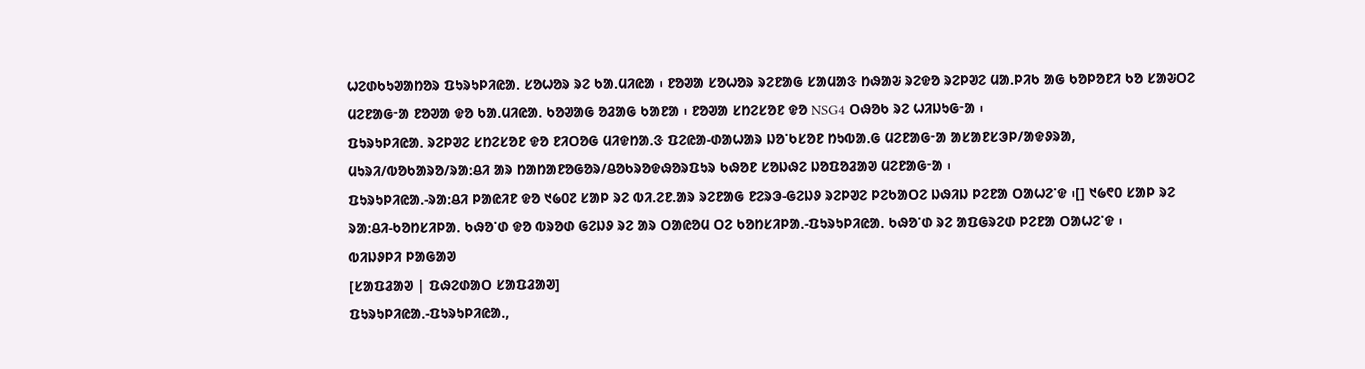ᱦᱮᱰᱠᱩᱣᱟᱴᱚᱨ ᱯᱩᱨᱩᱞᱤᱭᱟᱹ ᱥᱚᱦᱚᱨ ᱨᱮ ᱠᱟᱹᱢᱤᱭᱟ ᱾ ᱱᱚᱣᱟ ᱥᱚᱦᱚᱨ ᱨᱮᱱᱟᱜ ᱥᱟᱢᱟᱝ ᱴᱷᱟᱶ ᱨᱮᱫᱚ ᱨᱮᱞᱣᱮ ᱢᱟᱹᱞᱤᱠ ᱟᱜ ᱠᱚᱞᱚᱱᱤ ᱠᱚ ᱥᱟᱶᱛᱮ ᱢᱮᱱᱟᱜᱼᱟ ᱱᱚᱣᱟ ᱫᱚ ᱠᱟᱹᱢᱤᱭᱟᱹ ᱠᱚᱣᱟᱜ ᱚᱲᱟᱜ ᱠᱟᱱᱟ ᱾ ᱱᱚᱣᱟ ᱥᱴᱮᱥᱚᱱ ᱫᱚ NSG4 ᱛᱷᱚᱠ ᱨᱮ ᱦᱤᱡᱩᱜᱼᱟ ᱾
ᱯᱩᱨᱩᱞᱤᱭᱟᱹ ᱨᱮᱞᱣᱮ ᱥᱴᱮᱥᱚᱱ ᱫᱚ ᱱᱤᱛᱚᱜ ᱢᱤᱫᱴᱟᱹᱝ ᱯᱮᱭᱟ-ᱰᱟᱦᱟᱨ ᱡᱚᱸᱠᱥᱚᱱ ᱴᱩᱵᱟᱹᱜ ᱢᱮᱱᱟᱜᱼᱟ ᱟᱥᱟᱱᱥᱳᱞ/ᱟᱫᱽᱨᱟ, ᱢᱩᱨᱤ/ᱵᱚᱠᱟᱨᱚ/ᱨᱟᱺᱪᱤ ᱟᱨ ᱴᱟᱴᱟᱱᱚᱜᱚᱨ/ᱪᱚᱠᱨᱚᱫᱷᱚᱨᱯᱩᱨ ᱠᱷᱚᱱ ᱥᱚᱡᱷᱮ ᱡᱚᱯᱚᱲᱟᱣ ᱢᱮᱱᱟᱜᱼᱟ ᱾
ᱯᱩᱨᱩᱞᱤᱭᱟᱹ-ᱨᱟᱺᱪᱤ ᱞᱟᱭᱤᱱ ᱫᱚ ᱑᱙᱐᱗ ᱥᱟᱞ ᱨᱮ ᱵᱤ.ᱮᱱ.ᱟᱨ ᱨᱮᱱᱟᱜ ᱱᱮᱨᱳ-ᱜᱮᱡᱽ ᱨᱮᱞᱣᱮ ᱞᱮᱠᱟᱛᱮ ᱡᱷᱤᱡ ᱞᱮᱱᱟ ᱛᱟᱦᱮᱸᱫ ᱾[] ᱑᱙᱖᱐ ᱥᱟᱞ ᱨᱮ ᱨᱟᱺᱪᱤ-ᱠᱚᱴᱥᱤᱞᱟᱹ ᱠᱷᱚᱸᱰ ᱫᱚ ᱵᱨᱚᱰ ᱜᱮᱡᱽ ᱨᱮ ᱟᱨ ᱛᱟᱭᱚᱢ ᱛᱮ ᱠᱚᱴᱥᱤᱞᱟᱹ-ᱯᱩᱨᱩᱞᱤᱭᱟᱹ ᱠᱷᱚᱸᱰ ᱨᱮ ᱟᱯᱜᱨᱮᱰ ᱞᱮᱱᱟ ᱛᱟᱦᱮᱸᱫ ᱾
ᱵᱤᱡᱽᱞᱤ ᱞᱟᱜᱟᱣ
[ᱥᱟᱯᱲᱟᱣ | ᱯᱷᱮᱰᱟᱛ ᱥᱟᱯᱲᱟᱣ]
ᱯᱩᱨᱩᱞᱤᱭᱟᱹ-ᱯᱩᱨᱩᱞᱤᱭᱟᱹ,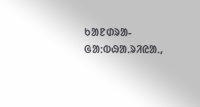ᱠᱟᱱᱰᱨᱟ-ᱜᱟᱺᱵᱷᱟᱹᱨᱤᱭᱟᱹ,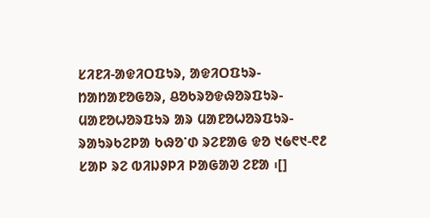ᱥᱤᱱᱤ-ᱟᱫᱤᱛᱯᱩᱨ, ᱟᱫᱤᱛᱯᱩᱨ-ᱴᱟᱴᱟᱱᱚᱜᱚᱨ, ᱪᱚᱠᱨᱚᱫᱷᱚᱨᱯᱩᱨ-ᱢᱟᱱᱚᱦᱚᱨᱯᱩᱨ ᱟᱨ ᱢᱟᱱᱚᱦᱚᱨᱯᱩᱨ-ᱨᱟᱩᱨᱠᱮᱞᱟ ᱠᱷᱚᱸᱰ ᱨᱮᱱᱟᱜ ᱫᱚ ᱑᱙᱖᱑-᱖᱒ ᱥᱟᱞ ᱨᱮ ᱵᱤᱡᱽᱞᱤ ᱞᱟᱜᱟᱣ ᱮᱱᱟ ᱾[]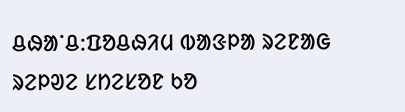ᱪᱷᱟᱸᱪ:ᱯᱚᱪᱷᱤᱢ ᱵᱟᱝᱞᱟ ᱨᱮᱱᱟᱜ ᱨᱮᱞᱣᱮ ᱥᱴᱮᱥᱚᱱ ᱠᱚ